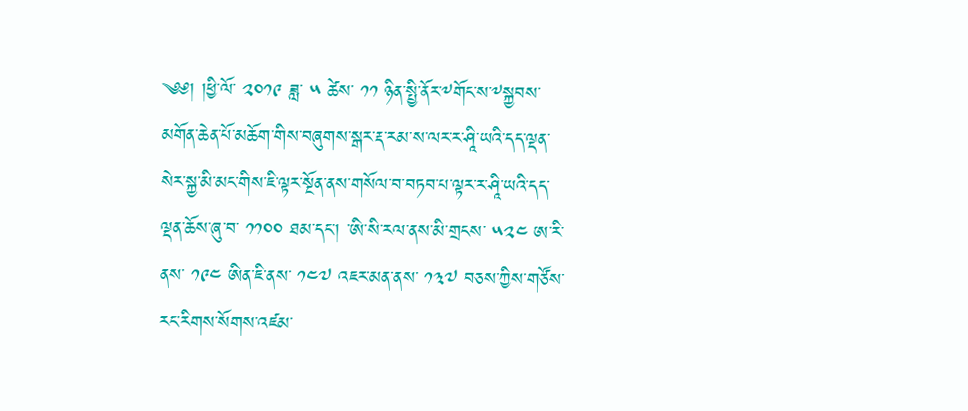༄༅། །ཕྱི་ལོ་ ༢༠༡༩ ཟླ་ ༥ ཚེས་ ༡༡ ཉིན་སྤྱི་ནོར་༸གོང་ས་༸སྐྱབས་མགོན་ཆེན་པོ་མཆོག་གིས་བཞུགས་སྒར་རྡ་རམ་ས་ལར་ར་ཤཱི་ཡའི་དད་ལྡན་སེར་སྐྱ་མི་མང་གིས་ཇི་ལྟར་སྔོན་ནས་གསོལ་བ་བཏབ་པ་ལྟར་ར་ཤཱི་ཡའི་དད་ལྡན་ཆོས་ཞུ་བ་ ༡༡༠༠ ཐམ་དང་། ་ཨི་སི་རལ་ནས་མི་གྲངས་ ༥༢༤ ཨ་རི་ནས་ ༡༩༤ ཨིན་ཇི་ནས་ ༡༤༧ འཇར་མན་ནས་ ༡༣༧ བཅས་ཀྱིས་གཙོས་རང་རིགས་སོགས་འཛམ་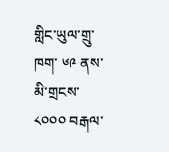གླིང་ཡུལ་གྲུ་ཁག་ ༦༩ ནས་མི་གྲངས་ ༨༠༠༠ བརྒལ་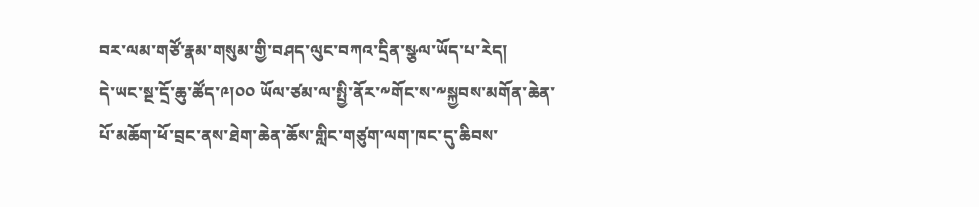བར་ལམ་གཙོ་རྣམ་གསུམ་གྱི་བཤད་ལུང་བཀའ་དྲིན་སྩལ་ཡོད་པ་རེད།
དེ་ཡང་སྔ་དྲོ་ཆུ་ཚོད་༩།༠༠ ཡོལ་ཙམ་ལ་སྤྱི་ནོར་༸གོང་ས་༸སྐྱབས་མགོན་ཆེན་པོ་མཆོག་ཕོ་བྲང་ནས་ཐེག་ཆེན་ཆོས་གླིང་གཙུག་ལག་ཁང་དུ་ཆིབས་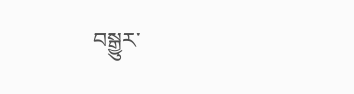བསྒྱུར་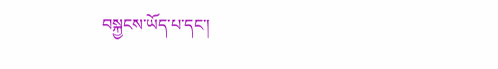བསྐྱངས་ཡོད་པ་དང་།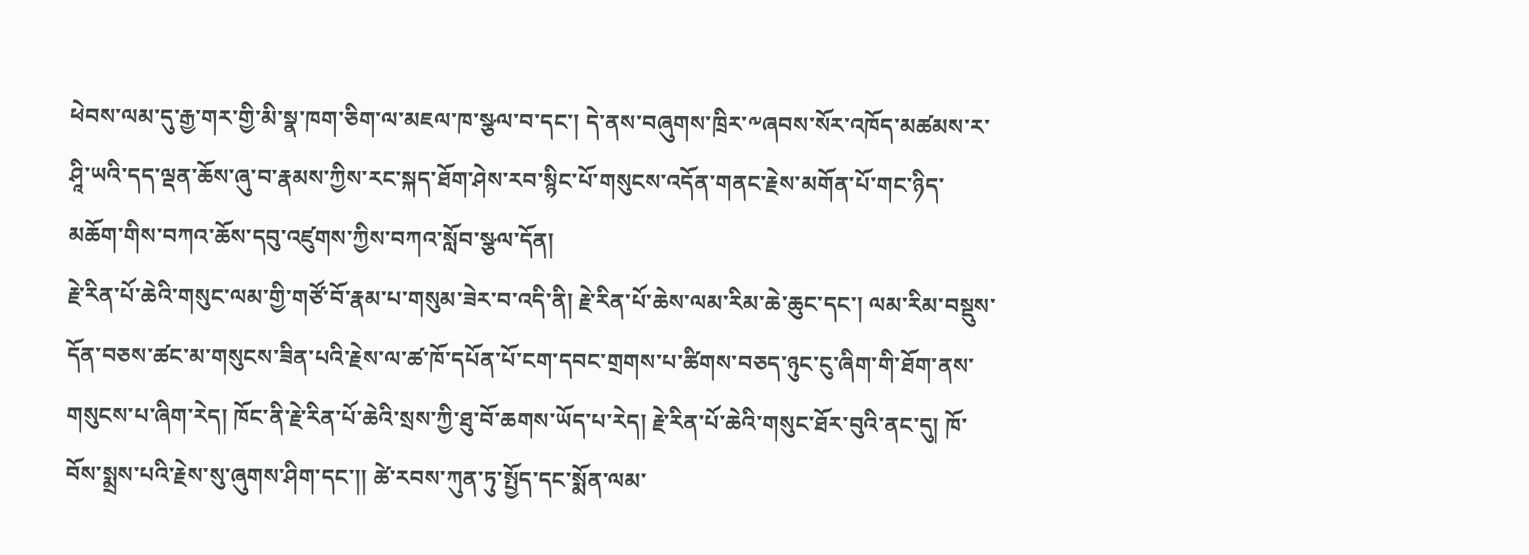ཕེབས་ལམ་དུ་རྒྱ་གར་གྱི་མི་སྣ་ཁག་ཅིག་ལ་མཇལ་ཁ་སྩལ་བ་དང་། དེ་ནས་བཞུགས་ཁྲིར་༸ཞབས་སོར་འཁོད་མཚམས་ར་ཤཱི་ཡའི་དད་ལྡན་ཆོས་ཞུ་བ་རྣམས་ཀྱིས་རང་སྐད་ཐོག་ཤེས་རབ་སྙིང་པོ་གསུངས་འདོན་གནང་རྗེས་མགོན་པོ་གང་ཉིད་མཆོག་གིས་བཀའ་ཆོས་དབུ་འཛུགས་ཀྱིས་བཀའ་སློབ་སྩལ་དོན།
རྗེ་རིན་པོ་ཆེའི་གསུང་ལམ་གྱི་གཙོ་བོ་རྣམ་པ་གསུམ་ཟེར་བ་འདི་ནི། རྗེ་རིན་པོ་ཆེས་ལམ་རིམ་ཆེ་ཆུང་དང་། ལམ་རིམ་བསྡུས་དོན་བཅས་ཚང་མ་གསུངས་ཟིན་པའི་རྗེས་ལ་ཚ་ཁོ་དཔོན་པོ་ངག་དབང་གྲགས་པ་ཚིགས་བཅད་ཉུང་ངུ་ཞིག་གི་ཐོག་ནས་གསུངས་པ་ཞིག་རེད། ཁོང་ནི་རྗེ་རིན་པོ་ཆེའི་སྲས་ཀྱི་ཐུ་བོ་ཆགས་ཡོད་པ་རེད། རྗེ་རིན་པོ་ཆེའི་གསུང་ཐོར་བུའི་ནང་དུ། ཁོ་བོས་སྨྲས་པའི་རྗེས་སུ་ཞུགས་ཤིག་དང་།། ཚེ་རབས་ཀུན་ཏུ་སྤྱོད་དང་སྨོན་ལམ་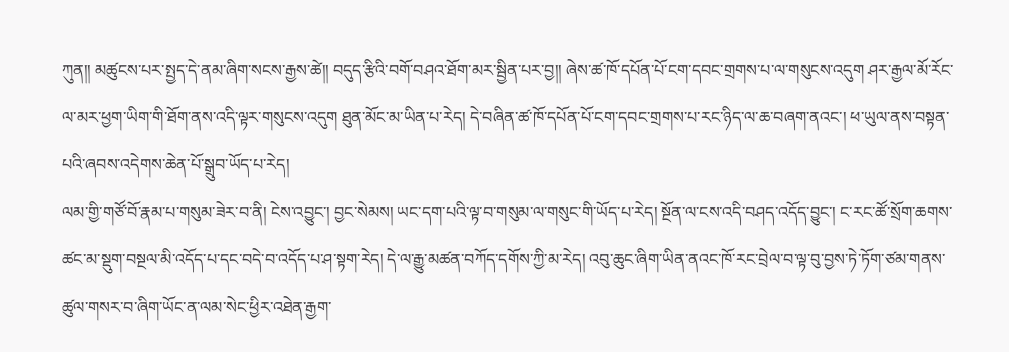ཀུན།། མཚུངས་པར་སྤྱད་དེ་ནམ་ཞིག་སངས་རྒྱས་ཚེ།། བདུད་རྩིའི་བགོ་བཤའ་ཐོག་མར་སྦྱིན་པར་བྱ།། ཞེས་ཚ་ཁོ་དཔོན་པོ་ངག་དབང་གྲགས་པ་ལ་གསུངས་འདུག ཤར་རྒྱལ་མོ་རོང་ལ་མར་ཕྱག་ཡིག་གི་ཐོག་ནས་འདི་ལྟར་གསུངས་འདུག ཐུན་མོང་མ་ཡིན་པ་རེད། དེ་བཞིན་ཚ་ཁོ་དཔོན་པོ་ངག་དབང་གྲགས་པ་རང་ཉིད་ལ་ཆ་བཞག་ནའང་། ཕ་ཡུལ་ནས་བསྟན་པའི་ཞབས་འདེགས་ཆེན་པོ་སྒྲུབ་ཡོད་པ་རེད།
ལམ་གྱི་གཙོ་བོ་རྣམ་པ་གསུམ་ཟེར་བ་ནི། ངེས་འབྱུང་། བྱང་སེམས། ཡང་དག་པའི་ལྟ་བ་གསུམ་ལ་གསུང་གི་ཡོད་པ་རེད། སྔོན་ལ་ངས་འདི་བཤད་འདོད་བྱུང་། ང་རང་ཚོ་སྲོག་ཆགས་ཚང་མ་སྡུག་བསྔལ་མི་འདོད་པ་དང་བདེ་བ་འདོད་པ་ཤ་སྟག་རེད། དེ་ལ་རྒྱུ་མཚན་བཀོད་དགོས་ཀྱི་མ་རེད། འབུ་ཆུང་ཞིག་ཡིན་ནའང་ཁོ་རང་བྲེལ་བ་ལྟ་བུ་བྱས་ཏེ་ཏོག་ཙམ་གནས་ཚུལ་གསར་བ་ཞིག་ཡོང་ན་ལམ་སེང་ཕྱིར་འཐེན་རྒྱག་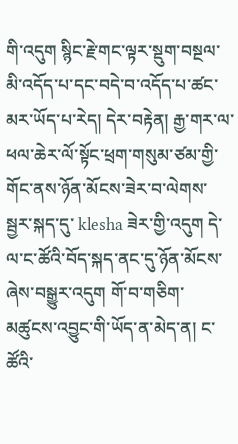གི་འདུག སྙིང་རྗེ་གང་ལྟར་སྡུག་བསྔལ་མི་འདོད་པ་དང་བདེ་བ་འདོད་པ་ཚང་མར་ཡོད་པ་རེད། དེར་བརྟེན། རྒྱ་གར་ལ་ཕལ་ཆེར་ལོ་སྟོང་ཕྲག་གསུམ་ཙམ་གྱི་གོང་ནས་ཉོན་མོངས་ཟེར་བ་ལེགས་སྦྱར་སྐད་དུ་ klesha ཟེར་གྱི་འདུག དེ་ལ་ང་ཚོའི་བོད་སྐད་ནང་དུ་ཉོན་མོངས་ཞེས་བསྒྱུར་འདུག གོ་བ་གཅིག་མཚུངས་འབྱུང་གི་ཡོད་ན་མེད་ན། ང་ཚོའི་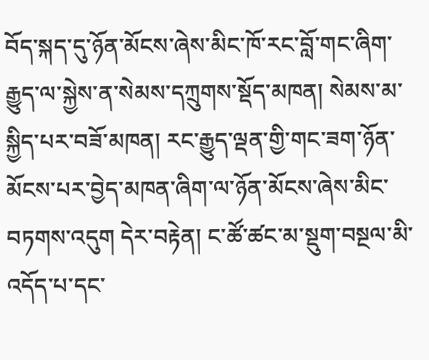བོད་སྐད་དུ་ཉོན་མོངས་ཞེས་མིང་ཁོ་རང་བློ་གང་ཞིག་རྒྱུད་ལ་སྐྱེས་ན་སེམས་དཀྲུགས་སྡོད་མཁན། སེམས་མ་སྐྱིད་པར་བཟོ་མཁན། རང་རྒྱུད་ལྡན་གྱི་གང་ཟག་ཉོན་མོངས་པར་བྱེད་མཁན་ཞིག་ལ་ཉོན་མོངས་ཞེས་མིང་བཏགས་འདུག དེར་བརྟེན། ང་ཚོ་ཚང་མ་སྡུག་བསྔལ་མི་འདོད་པ་དང་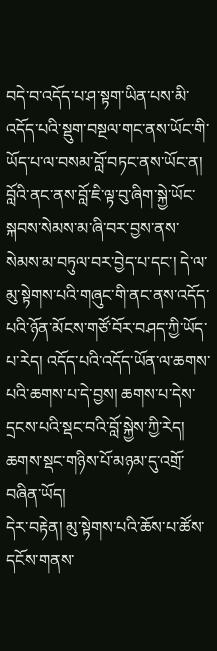བདེ་བ་འདོད་པ་ཤ་སྟག་ཡིན་པས་མི་འདོད་པའི་སྡུག་བསྔལ་གང་ནས་ཡོང་གི་ཡོད་པ་ལ་བསམ་བློ་བཏང་ནས་ཡོང་ན། བློའི་ནང་ནས་བློ་ཇི་ལྟ་བུ་ཞིག་སྐྱེ་ཡོང་སྐབས་སེམས་མ་ཞི་བར་བྱས་ནས་སེམས་མ་བཏུལ་བར་བྱེད་པ་དང་། དེ་ལ་མུ་སྟེགས་པའི་གཞུང་གི་ནང་ནས་འདོད་པའི་ཉོན་མོངས་གཙོ་བོར་བཤད་ཀྱི་ཡོད་པ་རེད། འདོད་པའི་འདོད་ཡོན་ལ་ཆགས་པའི་ཆགས་པ་དེ་བྱས། ཆགས་པ་དེས་དྲངས་པའི་སྡང་བའི་བློ་སྐྱེས་ཀྱི་རེད། ཆགས་སྡང་གཉིས་པོ་མཉམ་དུ་འགྲོ་བཞིན་ཡོད།
དེར་བརྟེན། མུ་སྟེགས་པའི་ཆོས་པ་ཚོས་དངོས་གནས་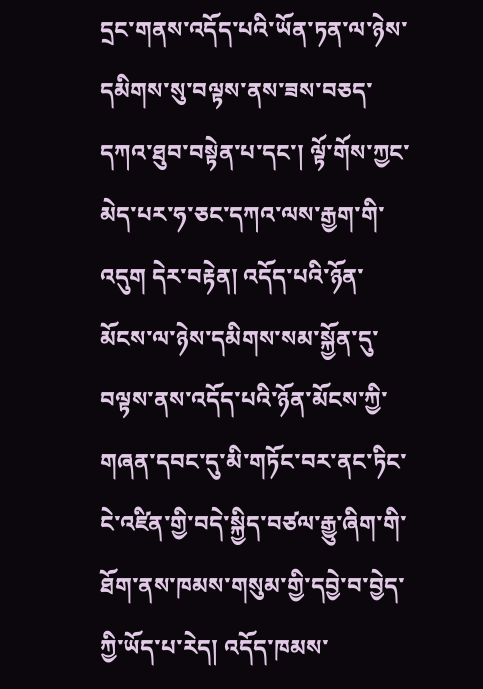དྲང་གནས་འདོད་པའི་ཡོན་ཏན་ལ་ཉེས་དམིགས་སུ་བལྟས་ནས་ཟས་བཅད་དཀའ་ཐུབ་བསྟེན་པ་དང་། ལྟོ་གོས་ཀྱང་མེད་པར་ཧ་ཅང་དཀའ་ལས་རྒྱག་གི་འདུག དེར་བརྟེན། འདོད་པའི་ཉོན་མོངས་ལ་ཉེས་དམིགས་སམ་སྐྱོན་དུ་བལྟས་ནས་འདོད་པའི་ཉོན་མོངས་ཀྱི་གཞན་དབང་དུ་མི་གཏོང་བར་ནང་ཏིང་ངེ་འཛིན་གྱི་བདེ་སྐྱིད་བཙལ་རྒྱུ་ཞིག་གི་ཐོག་ནས་ཁམས་གསུམ་གྱི་དབྱེ་བ་བྱེད་ཀྱི་ཡོད་པ་རེད། འདོད་ཁམས་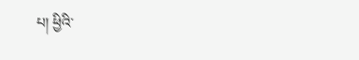པ། ཕྱིའི་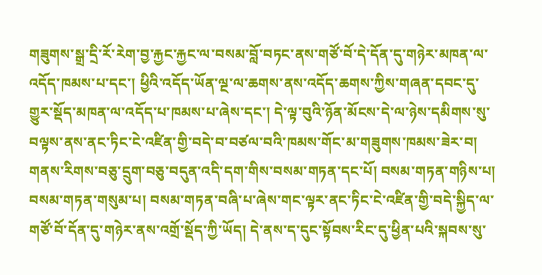གཟུགས་སྒྲ་དྲི་རོ་རེག་བྱ་རྐྱང་རྐྱང་ལ་བསམ་བློ་བཏང་ནས་གཙོ་བོ་དེ་དོན་དུ་གཉེར་མཁན་ལ་འདོད་ཁམས་པ་དང་། ཕྱིའི་འདོད་ཡོན་ལྔ་ལ་ཆགས་ནས་འདོད་ཆགས་ཀྱིས་གཞན་དབང་དུ་གྱུར་སྡོད་མཁན་ལ་འདོད་པ་ཁམས་པ་ཞེས་དང་། དེ་ལྟ་བུའི་ཉོན་མོངས་དེ་ལ་ཉེས་དམིགས་སུ་བལྟས་ནས་ནང་ཏིང་ངེ་འཛིན་གྱི་བདེ་བ་བཙལ་བའི་ཁམས་གོང་མ་གཟུགས་ཁམས་ཟེར་བ། གནས་རིགས་བཅུ་དྲུག་བཅུ་བདུན་འདི་དག་གིས་བསམ་གཏན་དང་པོ། བསམ་གཏན་གཉིས་པ། བསམ་གཏན་གསུམ་པ། བསམ་གཏན་བཞི་པ་ཞེས་གང་ལྟར་ནང་ཏིང་ངེ་འཛིན་གྱི་བདེ་སྐྱིད་ལ་གཙོ་བོ་དོན་དུ་གཉེར་ནས་འགྲོ་སྡོད་ཀྱི་ཡོད། དེ་ནས་ད་དུང་སྟོབས་རིང་དུ་ཕྱིན་པའི་སྐབས་སུ་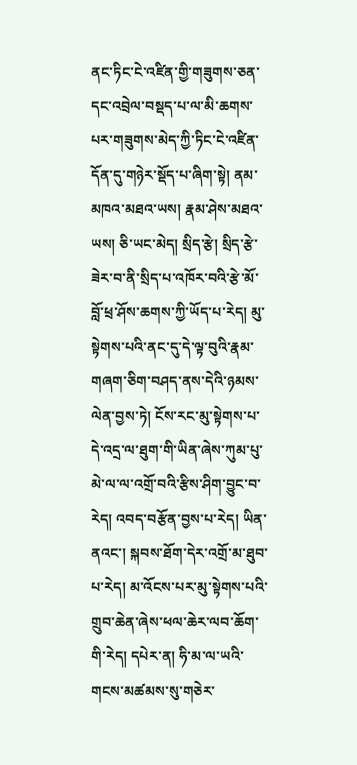ནང་ཏིང་ངེ་འཛིན་གྱི་གཟུགས་ཅན་དང་འབྲེལ་བསྡད་པ་ལ་མི་ཆགས་པར་གཟུགས་མེད་ཀྱི་ཏིང་ངེ་འཛིན་དོན་དུ་གཉེར་སྡོད་པ་ཞིག་སྟེ། ནམ་མཁའ་མཐའ་ཡས། རྣམ་ཤེས་མཐའ་ཡས། ཅི་ཡང་མེད། སྲིད་རྩེ། སྲིད་རྩེ་ཟེར་བ་ནི་སྲིད་པ་འཁོར་བའི་རྩེ་མོ་བློ་ཕྲ་ཤོས་ཆགས་ཀྱི་ཡོད་པ་རེད། མུ་སྟེགས་པའི་ནང་དུ་དེ་ལྟ་བུའི་རྣམ་གཞག་ཅིག་བཤད་ནས་དེའི་ཉམས་ལེན་བྱས་ཏེ། ངོས་རང་མུ་སྟེགས་པ་དེ་འདྲ་ལ་ཐུག་གི་ཡིན་ཞེས་ཀུམ་པུ་མེ་ལ་ལ་འགྲོ་བའི་རྩིས་ཤིག་བྱུང་བ་རེད། འབད་བརྩོན་བྱས་པ་རེད། ཡིན་ནའང་། སྐབས་ཐོག་དེར་འགྲོ་མ་ཐུབ་པ་རེད། མ་འོངས་པར་མུ་སྟེགས་པའི་གྲུབ་ཆེན་ཞེས་ཕལ་ཆེར་ལབ་ཆོག་གི་རེད། དཔེར་ན། ཧི་མ་ལ་ཡའི་གངས་མཚམས་སུ་གཅེར་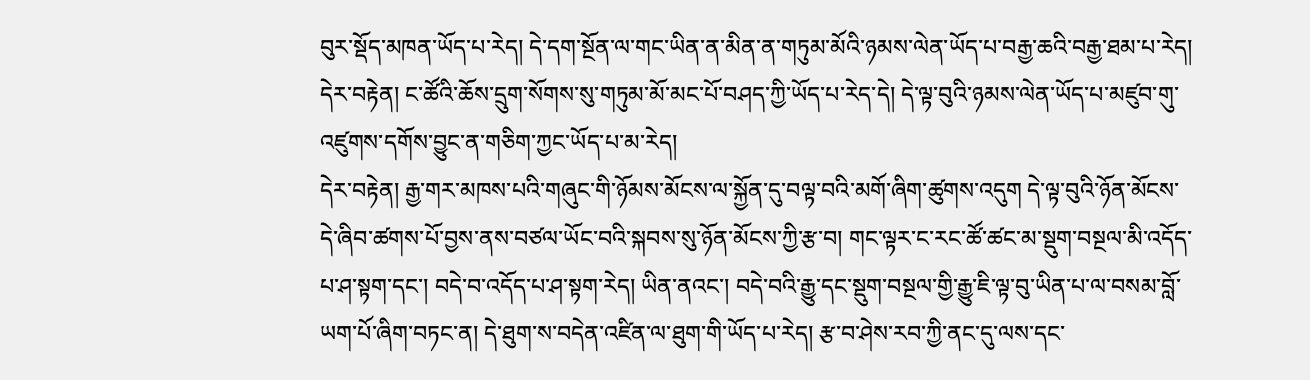བུར་སྡོད་མཁན་ཡོད་པ་རེད། དེ་དག་སྔོན་ལ་གང་ཡིན་ན་མིན་ན་གཏུམ་མོའི་ཉམས་ལེན་ཡོད་པ་བརྒྱ་ཆའི་བརྒྱ་ཐམ་པ་རེད། དེར་བརྟེན། ང་ཚོའི་ཆོས་དྲུག་སོགས་སུ་གཏུམ་མོ་མང་པོ་བཤད་ཀྱི་ཡོད་པ་རེད་དེ། དེ་ལྟ་བུའི་ཉམས་ལེན་ཡོད་པ་མཛུབ་གུ་འཛུགས་དགོས་བྱུང་ན་གཅིག་ཀྱང་ཡོད་པ་མ་རེད།
དེར་བརྟེན། རྒྱ་གར་མཁས་པའི་གཞུང་གི་ཉོམས་མོངས་ལ་སྐྱོན་དུ་བལྟ་བའི་མགོ་ཞིག་ཚུགས་འདུག དེ་ལྟ་བུའི་ཉོན་མོངས་དེ་ཞིབ་ཚགས་པོ་བྱས་ནས་བཙལ་ཡོང་བའི་སྐབས་སུ་ཉོན་མོངས་ཀྱི་རྩ་བ། གང་ལྟར་ང་རང་ཚོ་ཚང་མ་སྡུག་བསྔལ་མི་འདོད་པ་ཤ་སྟག་དང་། བདེ་བ་འདོད་པ་ཤ་སྟག་རེད། ཡིན་ནའང་། བདེ་བའི་རྒྱུ་དང་སྡུག་བསྔལ་གྱི་རྒྱུ་ཇི་ལྟ་བུ་ཡིན་པ་ལ་བསམ་བློ་ཡག་པོ་ཞིག་བཏང་ན། དེ་ཐུག་ས་བདེན་འཛིན་ལ་ཐུག་གི་ཡོད་པ་རེད། རྩ་བ་ཤེས་རབ་ཀྱི་ནང་དུ་ལས་དང་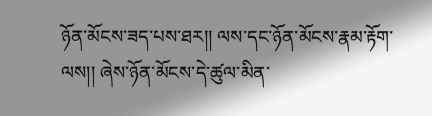ཉོན་མོངས་ཟད་པས་ཐར།། ལས་དང་ཉོན་མོངས་རྣམ་རྟོག་ལས།། ཞེས་ཉོན་མོངས་དེ་ཚུལ་མིན་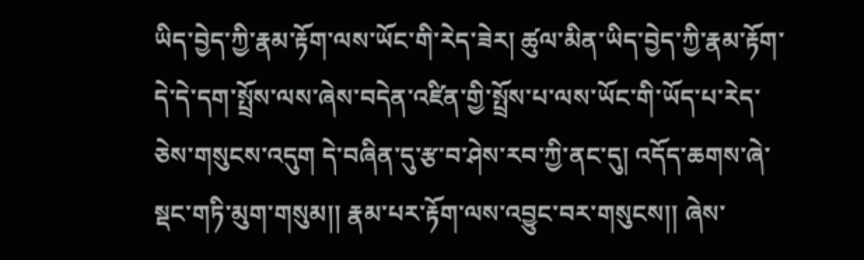ཡིད་བྱེད་ཀྱི་རྣམ་རྟོག་ལས་ཡོང་གི་རེད་ཟེར། ཚུལ་མིན་ཡིད་བྱེད་ཀྱི་རྣམ་རྟོག་དེ་དེ་དག་སྤྲོས་ལས་ཞེས་བདེན་འཛིན་གྱི་སྤྲོས་པ་ལས་ཡོང་གི་ཡོད་པ་རེད་ཅེས་གསུངས་འདུག དེ་བཞིན་དུ་རྩ་བ་ཤེས་རབ་ཀྱི་ནང་དུ། འདོད་ཆགས་ཞེ་སྡང་གཏི་མུག་གསུམ།། རྣམ་པར་རྟོག་ལས་འབྱུང་བར་གསུངས།། ཞེས་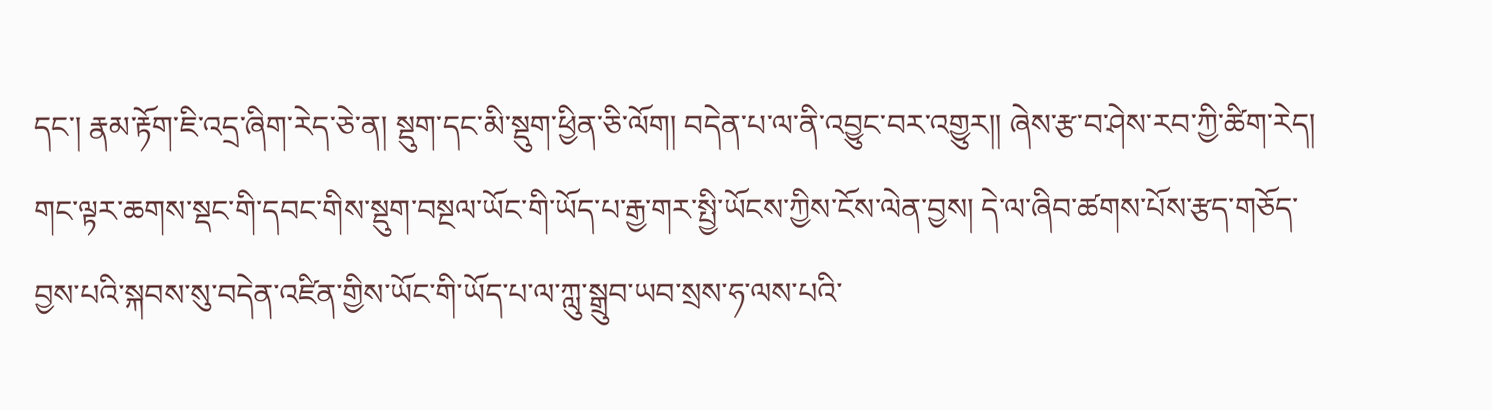དང་། རྣམ་རྟོག་ཇི་འདྲ་ཞིག་རེད་ཅེ་ན། སྡུག་དང་མི་སྡུག་ཕྱིན་ཅི་ལོག། བདེན་པ་ལ་ནི་འབྱུང་བར་འགྱུར།། ཞེས་རྩ་བ་ཤེས་རབ་ཀྱི་ཚིག་རེད། གང་ལྟར་ཆགས་སྡང་གི་དབང་གིས་སྡུག་བསྔལ་ཡོང་གི་ཡོད་པ་རྒྱ་གར་སྤྱི་ཡོངས་ཀྱིས་ངོས་ལེན་བྱས། དེ་ལ་ཞིབ་ཚགས་པོས་རྩད་གཅོད་བྱས་པའི་སྐབས་སུ་བདེན་འཛིན་གྱིས་ཡོང་གི་ཡོད་པ་ལ་ཀླུ་སྒྲུབ་ཡབ་སྲས་ཧ་ལས་པའི་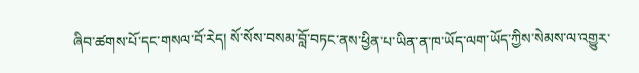ཞིབ་ཚགས་པོ་དང་གསལ་བོ་རེད། སོ་སོས་བསམ་བློ་བཏང་ནས་ཕྱིན་པ་ཡིན་ན་ཁ་ཡོད་ལག་ཡོད་ཀྱིས་སེམས་ལ་འགྱུར་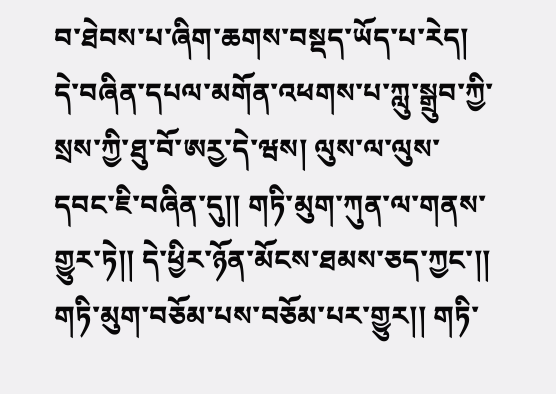བ་ཐེབས་པ་ཞིག་ཆགས་བསྡད་ཡོད་པ་རེད། དེ་བཞིན་དཔལ་མགོན་འཕགས་པ་ཀླུ་སྒྲུབ་ཀྱི་སྲས་ཀྱི་ཐུ་བོ་ཨརྱ་དེ་ཝས། ལུས་ལ་ལུས་དབང་ཇི་བཞིན་དུ།། གཏི་མུག་ཀུན་ལ་གནས་གྱུར་ཏེ།། དེ་ཕྱིར་ཉོན་མོངས་ཐམས་ཅད་ཀྱང་།། གཏི་མུག་བཅོམ་པས་བཅོམ་པར་གྱུར།། གཏི་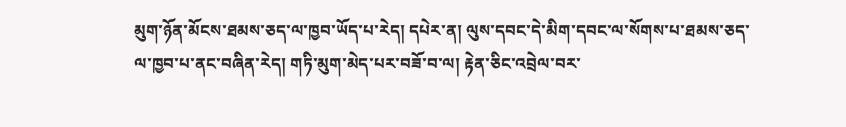མུག་ཉོན་མོངས་ཐམས་ཅད་ལ་ཁྱབ་ཡོད་པ་རེད། དཔེར་ན། ལུས་དབང་དེ་མིག་དབང་ལ་སོགས་པ་ཐམས་ཅད་ལ་ཁྱབ་པ་ནང་བཞིན་རེད། གཏི་མུག་མེད་པར་བཟོ་བ་ལ། རྟེན་ཅིང་འབྲེལ་བར་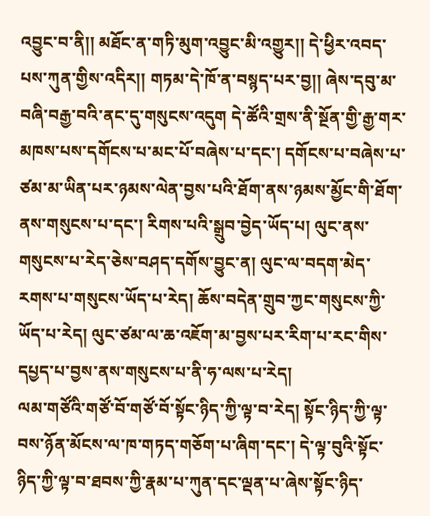འབྱུང་བ་ནི།། མཐོང་ན་གཏི་མུག་འབྱུང་མི་འགྱུར།། དེ་ཕྱིར་འབད་པས་ཀུན་གྱིས་འདིར།། གཏམ་དེ་ཁོ་ན་བསྙད་པར་བྱ།། ཞེས་དབུ་མ་བཞི་བརྒྱ་བའི་ནང་དུ་གསུངས་འདུག དེ་ཚོའི་གྲས་ནི་སྔོན་གྱི་རྒྱ་གར་མཁས་པས་དགོངས་པ་མང་པོ་བཞེས་པ་དང་། དགོངས་པ་བཞེས་པ་ཙམ་མ་ཡིན་པར་ཉམས་ལེན་བྱས་པའི་ཐོག་ནས་ཉམས་མྱོང་གི་ཐོག་ནས་གསུངས་པ་དང་། རིགས་པའི་སྒྲུབ་བྱེད་ཡོད་པ། ལུང་ནས་གསུངས་པ་རེད་ཅེས་བཤད་དགོས་བྱུང་ན། ལུང་ལ་བདག་མེད་རགས་པ་གསུངས་ཡོད་པ་རེད། ཆོས་བདེན་གྲུབ་ཀྱང་གསུངས་ཀྱི་ཡོད་པ་རེད། ལུང་ཙམ་ལ་ཆ་འཇོག་མ་བྱས་པར་རིག་པ་རང་གིས་དཔྱད་པ་བྱས་ནས་གསུངས་པ་ནི་ཧ་ལས་པ་རེད།
ལམ་གཙོའི་གཙོ་བོ་གཙོ་བོ་སྟོང་ཉིད་ཀྱི་ལྟ་བ་རེད། སྟོང་ཉིད་ཀྱི་ལྟ་བས་ཉོན་མོངས་ལ་ཁ་གཏད་གཅོག་པ་ཞིག་དང་། དེ་ལྟ་བུའི་སྟོང་ཉིད་ཀྱི་ལྟ་བ་ཐབས་ཀྱི་རྣམ་པ་ཀུན་དང་ལྡན་པ་ཞེས་སྟོང་ཉིད་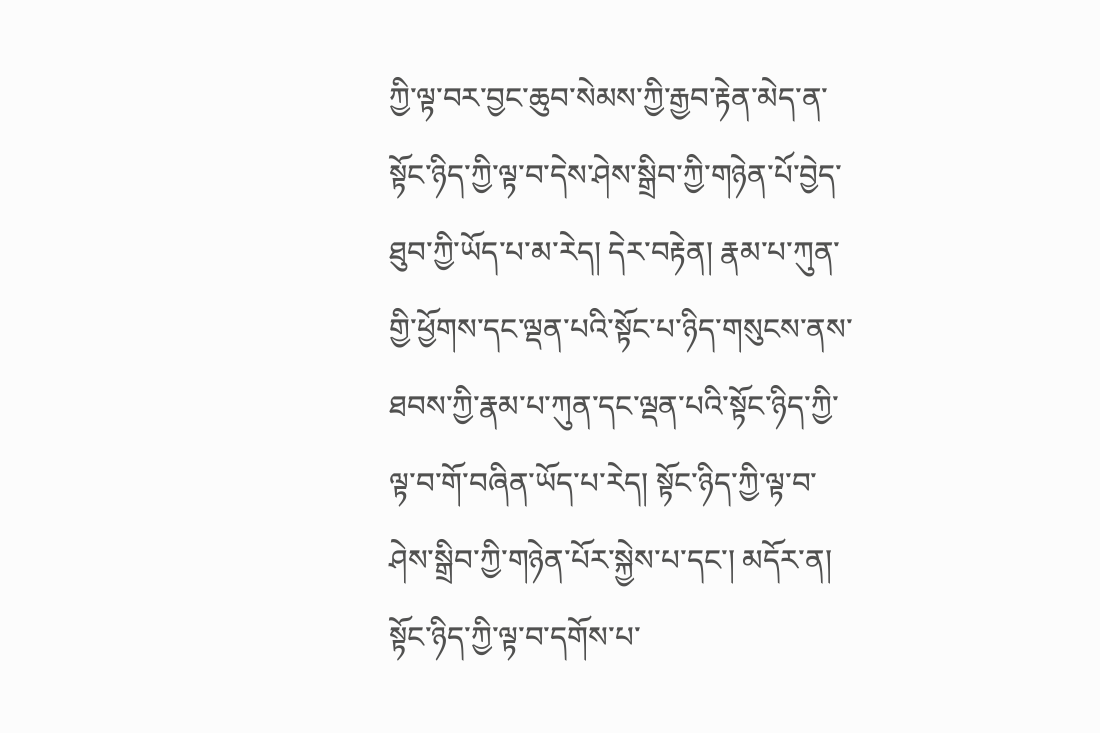ཀྱི་ལྟ་བར་བྱང་ཆུབ་སེམས་ཀྱི་རྒྱབ་རྟེན་མེད་ན་སྟོང་ཉིད་ཀྱི་ལྟ་བ་དེས་ཤེས་སྒྲིབ་ཀྱི་གཉེན་པོ་བྱེད་ཐུབ་ཀྱི་ཡོད་པ་མ་རེད། དེར་བརྟེན། རྣམ་པ་ཀུན་གྱི་ཕྱོགས་དང་ལྡན་པའི་སྟོང་པ་ཉིད་གསུངས་ནས་ཐབས་ཀྱི་རྣམ་པ་ཀུན་དང་ལྡན་པའི་སྟོང་ཉིད་ཀྱི་ལྟ་བ་གོ་བཞིན་ཡོད་པ་རེད། སྟོང་ཉིད་ཀྱི་ལྟ་བ་ཤེས་སྒྲིབ་ཀྱི་གཉེན་པོར་སྐྱེས་པ་དང་། མདོར་ན། སྟོང་ཉིད་ཀྱི་ལྟ་བ་དགོས་པ་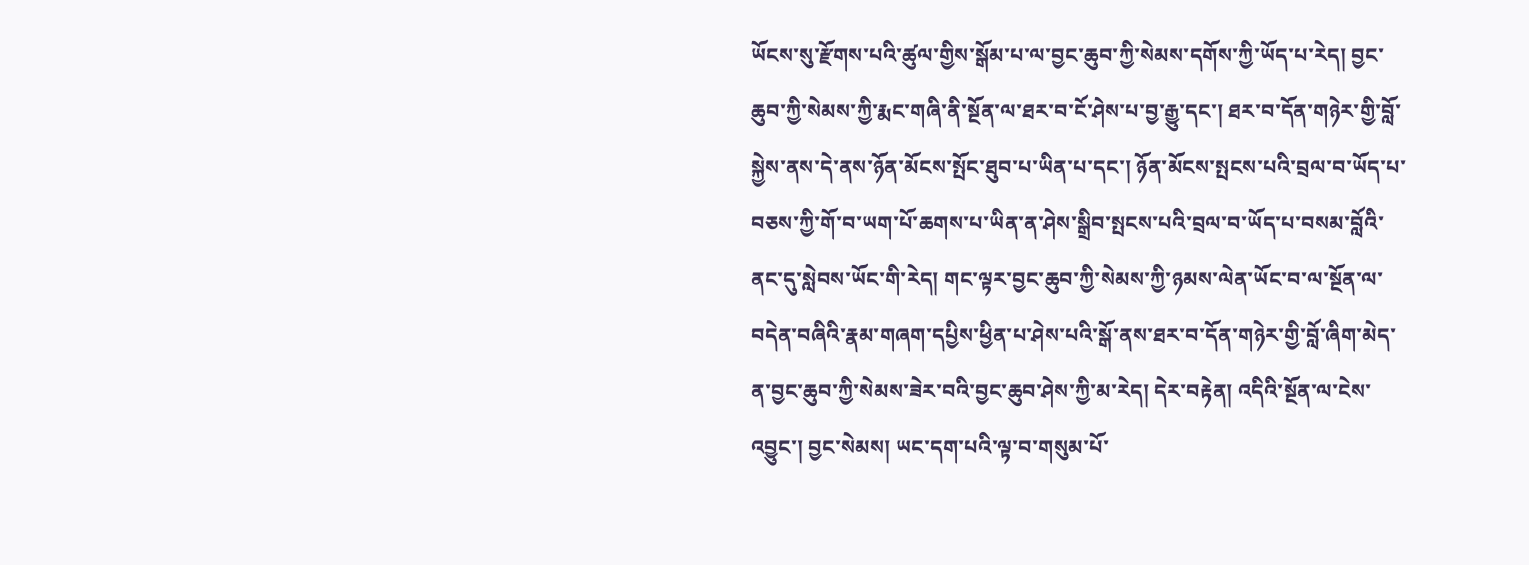ཡོངས་སུ་རྫོགས་པའི་ཚུལ་གྱིས་སྒོམ་པ་ལ་བྱང་ཆུབ་ཀྱི་སེམས་དགོས་ཀྱི་ཡོད་པ་རེད། བྱང་ཆུབ་ཀྱི་སེམས་ཀྱི་རྨང་གཞི་ནི་སྔོན་ལ་ཐར་བ་ངོ་ཤེས་པ་བྱ་རྒྱུ་དང་། ཐར་བ་དོན་གཉེར་གྱི་བློ་སྐྱེས་ནས་དེ་ནས་ཉོན་མོངས་སྤོང་ཐུབ་པ་ཡིན་པ་དང་། ཉོན་མོངས་སྤངས་པའི་བྲལ་བ་ཡོད་པ་བཅས་ཀྱི་གོ་བ་ཡག་པོ་ཆགས་པ་ཡིན་ན་ཤེས་སྒྲིབ་སྤངས་པའི་བྲལ་བ་ཡོད་པ་བསམ་བློའི་ནང་དུ་སླེབས་ཡོང་གི་རེད། གང་ལྟར་བྱང་ཆུབ་ཀྱི་སེམས་ཀྱི་ཉམས་ལེན་ཡོང་བ་ལ་སྔོན་ལ་བདེན་བཞིའི་རྣམ་གཞག་དཔྱིས་ཕྱིན་པ་ཤེས་པའི་སྒོ་ནས་ཐར་བ་དོན་གཉེར་གྱི་བློ་ཞིག་མེད་ན་བྱང་ཆུབ་ཀྱི་སེམས་ཟེར་བའི་བྱང་ཆུབ་ཤེས་ཀྱི་མ་རེད། དེར་བརྟེན། འདིའི་སྔོན་ལ་ངེས་འབྱུང་། བྱང་སེམས། ཡང་དག་པའི་ལྟ་བ་གསུམ་པོ་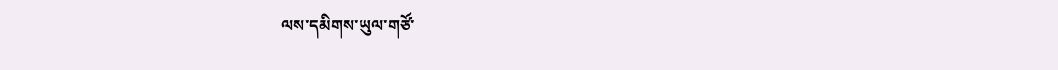ལས་དམིགས་ཡུལ་གཙོ་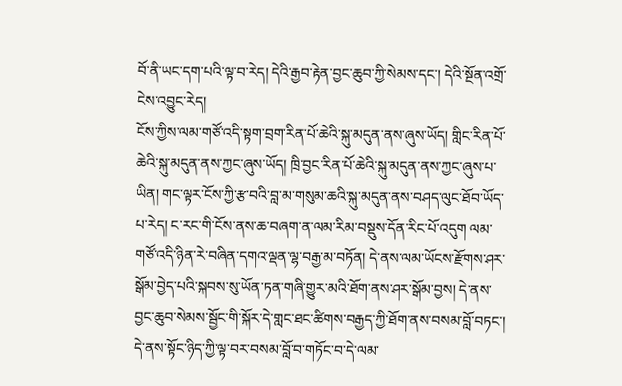བོ་ནི་ཡང་དག་པའི་ལྟ་བ་རེད། དེའི་རྒྱབ་རྟེན་བྱང་ཆུབ་ཀྱི་སེམས་དང་། དེའི་སྔོན་འགྲོ་ངེས་འབྱུང་རེད།
ངོས་ཀྱིས་ལམ་གཙོ་འདི་སྟག་བྲག་རིན་པོ་ཆེའི་སྐུ་མདུན་ནས་ཞུས་ཡོད། གླིང་རིན་པོ་ཆེའི་སྐུ་མདུན་ནས་ཀྱང་ཞུས་ཡོད། ཁྲི་བྱང་རིན་པོ་ཆེའི་སྐུ་མདུན་ནས་ཀྱང་ཞུས་པ་ཡིན། གང་ལྟར་ངོས་ཀྱི་རྩ་བའི་བླ་མ་གསུམ་ཆའི་སྐུ་མདུན་ནས་བཤད་ལུང་ཐོབ་ཡོད་པ་རེད། ང་རང་གི་ངོས་ནས་ཆ་བཞག་ན་ལམ་རིམ་བསྡུས་དོན་རིང་པོ་འདུག ལམ་གཙོ་འདི་ཉིན་རེ་བཞིན་དགའ་ལྡན་ལྷ་བརྒྱ་མ་བཏོན། དེ་ནས་ལམ་ཡོངས་རྫོགས་ཤར་སྒོམ་བྱེད་པའི་སྐབས་སུ་ཡོན་ཏན་གཞི་གྱུར་མའི་ཐོག་ནས་ཤར་སྒོམ་བྱས། དེ་ནས་བྱང་ཆུབ་སེམས་སྦྱོང་གི་སྐོར་དེ་གླང་ཐང་ཚིགས་བརྒྱད་ཀྱི་ཐོག་ནས་བསམ་བློ་བཏང་། དེ་ནས་སྟོང་ཉིད་ཀྱི་ལྟ་བར་བསམ་བློ་བ་གཏོང་བ་དེ་ལམ་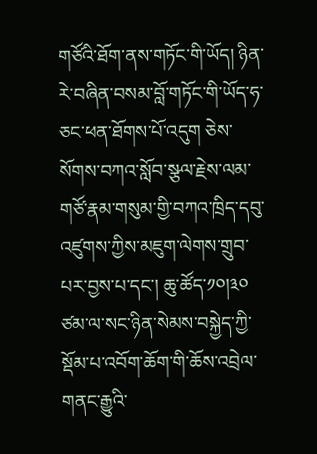གཙོའི་ཐོག་ནས་གཏོང་གི་ཡོད། ཉིན་རེ་བཞིན་བསམ་བློ་གཏོང་གི་ཡོད་ཧ་ཅང་ཕན་ཐོགས་པོ་འདུག ཅེས་སོགས་བཀའ་སློབ་སྩལ་རྗེས་ལམ་གཙོ་རྣམ་གསུམ་གྱི་བཀའ་ཁྲིད་དབུ་འཛུགས་ཀྱིས་མཇུག་ལེགས་གྲུབ་པར་བྱས་པ་དང་། ཆུ་ཚོད་༡༠།༣༠ ཙམ་ལ་སང་ཉིན་སེམས་བསྐྱེད་ཀྱི་སྡོམ་པ་འབོག་ཆོག་གི་ཆོས་འབྲེལ་གནང་རྒྱུའི་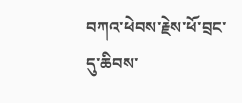བཀའ་ཕེབས་རྗེས་ཕོ་བྲང་དུ་ཆིབས་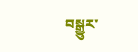བསྒྱུར་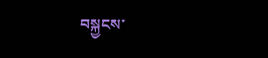བསྐྱངས་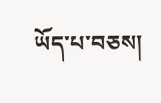ཡོད་པ་བཅས།